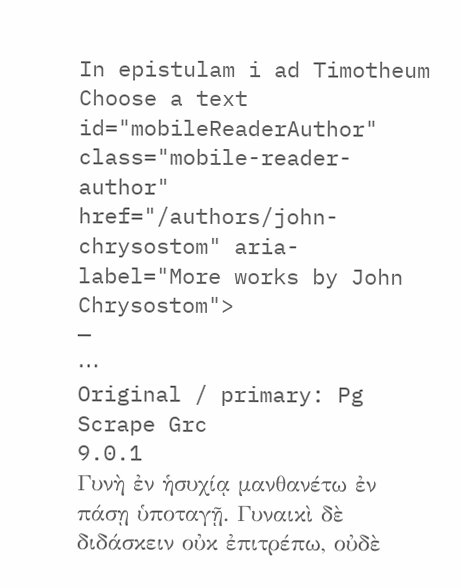In epistulam i ad Timotheum
Choose a text
id="mobileReaderAuthor" class="mobile-reader-author" href="/authors/john-chrysostom" aria-label="More works by John Chrysostom">
—
⋯
Original / primary: Pg Scrape Grc
9.0.1
Γυνὴ ἐν ἡσυχίᾳ μανθανέτω ἐν πάσῃ ὑποταγῇ. Γυναικὶ δὲ διδάσκειν οὐκ ἐπιτρέπω, οὐδὲ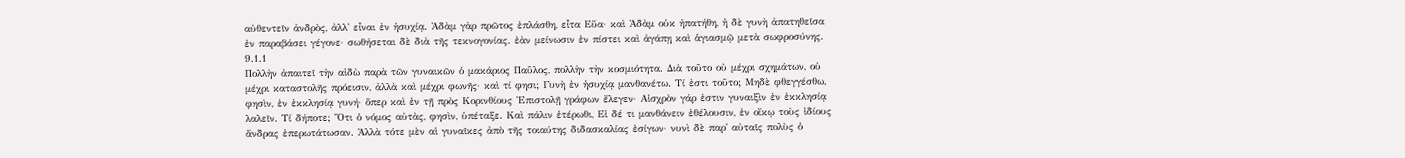αὐθεντεῖν ἀνδρὸς, ἀλλ' εἶναι ἐν ἡσυχίᾳ. Ἀδὰμ γὰρ πρῶτος ἐπλάσθη, εἶτα Εὔα· καὶ Ἀδὰμ οὐκ ἠπατήθη, ἡ δὲ γυνὴ ἀπατηθεῖσα ἐν παραβάσει γέγονε· σωθήσεται δὲ διὰ τῆς τεκνογονίας. ἐὰν μείνωσιν ἐν πίστει καὶ ἀγάπῃ καὶ ἁγιασμῷ μετὰ σωφροσύνης.
9.1.1
Πολλὴν ἀπαιτεῖ τὴν αἰδὼ παρὰ τῶν γυναικῶν ὁ μακάριος Παῦλος, πολλὴν τὴν κοσμιότητα. Διὰ τοῦτο οὐ μέχρι σχημάτων, οὐ μέχρι καταστολῆς πρόεισιν, ἀλλὰ καὶ μέχρι φωνῆς· καὶ τί φησι; Γυνὴ ἐν ἡσυχίᾳ μανθανέτω. Τί ἐστι τοῦτο; Μηδὲ φθεγγέσθω, φησὶν, ἐν ἐκκλησίᾳ γυνή· ὅπερ καὶ ἐν τῇ πρὸς Κορινθίους Ἐπιστολῇ γράφων ἔλεγεν· Αἰσχρὸν γάρ ἐστιν γυναιξὶν ἐν ἐκκλησίᾳ λαλεῖν. Τί δήποτε; Ὅτι ὁ νόμος αὐτὰς, φησὶν, ὑπέταξε. Καὶ πάλιν ἑτέρωθι, Εἰ δέ τι μανθάνειν ἐθέλουσιν, ἐν οἴκῳ τοὺς ἰδίους ἄνδρας ἐπερωτάτωσαν. Ἀλλὰ τότε μὲν αἱ γυναῖκες ἀπὸ τῆς τοιαύτης διδασκαλίας ἐσίγων· νυνὶ δὲ παρ' αὐταῖς πολὺς ὁ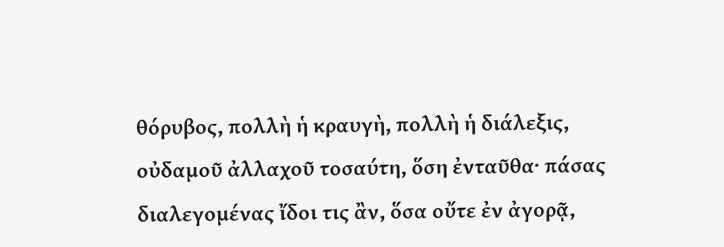θόρυβος, πολλὴ ἡ κραυγὴ, πολλὴ ἡ διάλεξις, οὐδαμοῦ ἀλλαχοῦ τοσαύτη, ὅση ἐνταῦθα· πάσας διαλεγομένας ἴδοι τις ἂν, ὅσα οὔτε ἐν ἀγορᾷ,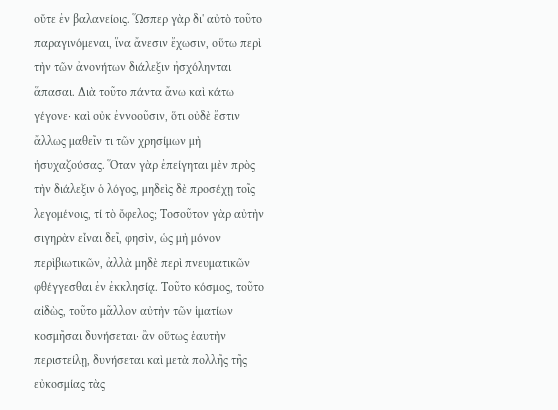οὔτε ἐν βαλανείοις. Ὥσπερ γὰρ δι' αὐτὸ τοῦτο παραγινόμεναι, ἵνα ἄνεσιν ἔχωσιν, οὕτω περὶ τὴν τῶν ἀνονήτων διάλεξιν ἠσχόληνται ἅπασαι. Διὰ τοῦτο πάντα ἄνω καὶ κάτω γέγονε· καὶ οὐκ ἐννοοῦσιν, ὅτι οὐδὲ ἔστιν ἄλλως μαθεῖν τι τῶν χρησίμων μὴ ἡσυχαζούσας. Ὅταν γὰρ ἐπείγηται μὲν πρὸς τὴν διάλεξιν ὁ λόγος, μηδεὶς δὲ προσέχῃ τοῖς λεγομένοις, τί τὸ ὄφελος; Τοσοῦτον γὰρ αὐτὴν σιγηρὰν εἶναι δεῖ, φησὶν, ὡς μὴ μόνον περὶβιωτικῶν, ἀλλὰ μηδὲ περὶ πνευματικῶν φθέγγεσθαι ἐν ἐκκλησίᾳ. Τοῦτο κόσμος, τοῦτο αἰδὼς, τοῦτο μᾶλλον αὐτὴν τῶν ἱματίων κοσμῆσαι δυνήσεται· ἂν οὕτως ἑαυτὴν περιστείλῃ, δυνήσεται καὶ μετὰ πολλῆς τῆς εὐκοσμίας τὰς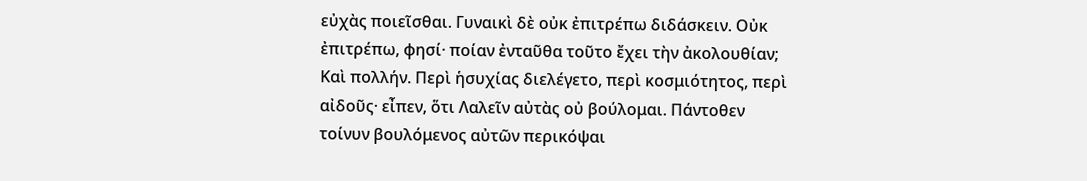εὐχὰς ποιεῖσθαι. Γυναικὶ δὲ οὐκ ἐπιτρέπω διδάσκειν. Οὐκ ἐπιτρέπω, φησί· ποίαν ἐνταῦθα τοῦτο ἔχει τὴν ἀκολουθίαν; Καὶ πολλήν. Περὶ ἡσυχίας διελέγετο, περὶ κοσμιότητος, περὶ αἰδοῦς· εἶπεν, ὅτι Λαλεῖν αὐτὰς οὐ βούλομαι. Πάντοθεν τοίνυν βουλόμενος αὐτῶν περικόψαι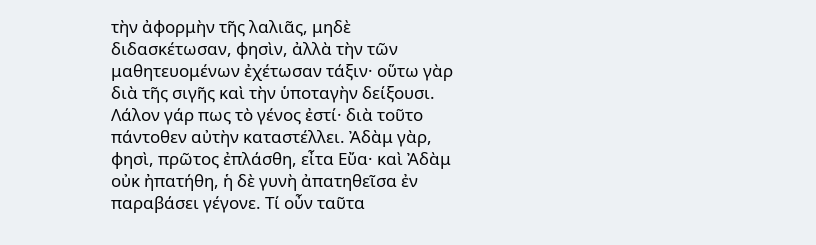τὴν ἀφορμὴν τῆς λαλιᾶς, μηδὲ διδασκέτωσαν, φησὶν, ἀλλὰ τὴν τῶν μαθητευομένων ἐχέτωσαν τάξιν· οὕτω γὰρ διὰ τῆς σιγῆς καὶ τὴν ὑποταγὴν δείξουσι. Λάλον γάρ πως τὸ γένος ἐστί· διὰ τοῦτο πάντοθεν αὐτὴν καταστέλλει. Ἀδὰμ γὰρ, φησὶ, πρῶτος ἐπλάσθη, εἶτα Εὔα· καὶ Ἀδὰμ οὐκ ἠπατήθη, ἡ δὲ γυνὴ ἀπατηθεῖσα ἐν παραβάσει γέγονε. Τί οὖν ταῦτα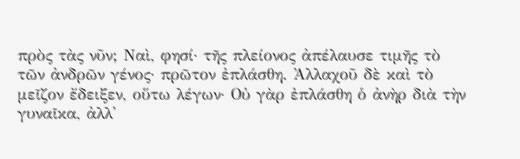πρὸς τὰς νῦν; Ναὶ, φησί· τῆς πλείονος ἀπέλαυσε τιμῆς τὸ τῶν ἀνδρῶν γένος· πρῶτον ἐπλάσθη. Ἀλλαχοῦ δὲ καὶ τὸ μεῖζον ἔδειξεν, οὕτω λέγων· Οὐ γὰρ ἐπλάσθη ὁ ἀνὴρ διὰ τὴν γυναῖκα, ἀλλ'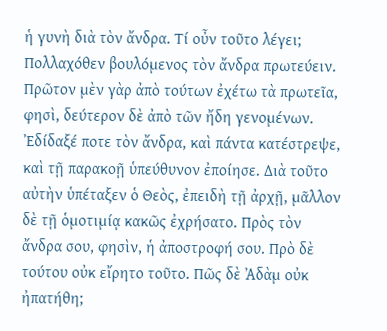ἡ γυνὴ διὰ τὸν ἄνδρα. Τί οὖν τοῦτο λέγει; Πολλαχόθεν βουλόμενος τὸν ἄνδρα πρωτεύειν. Πρῶτον μὲν γὰρ ἀπὸ τούτων ἐχέτω τὰ πρωτεῖα, φησὶ, δεύτερον δὲ ἀπὸ τῶν ἤδη γενομένων. Ἐδίδαξέ ποτε τὸν ἄνδρα, καὶ πάντα κατέστρεψε, καὶ τῇ παρακοῇ ὑπεύθυνον ἐποίησε. Διὰ τοῦτο αὐτὴν ὑπέταξεν ὁ Θεὸς, ἐπειδὴ τῇ ἀρχῇ, μᾶλλον δὲ τῇ ὁμοτιμίᾳ κακῶς ἐχρήσατο. Πρὸς τὸν ἄνδρα σου, φησὶν, ἡ ἀποστροφή σου. Πρὸ δὲ τούτου οὐκ εἴρητο τοῦτο. Πῶς δὲ Ἀδὰμ οὐκ ἠπατήθη;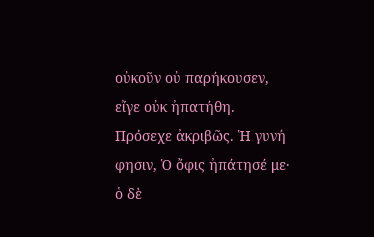οὐκοῦν οὐ παρήκουσεν, εἴγε οὐκ ἠπατήθη. Πρόσεχε ἀκριβῶς. Ἡ γυνή φησιν, Ὁ ὄφις ἠπάτησέ με· ὁ δὲ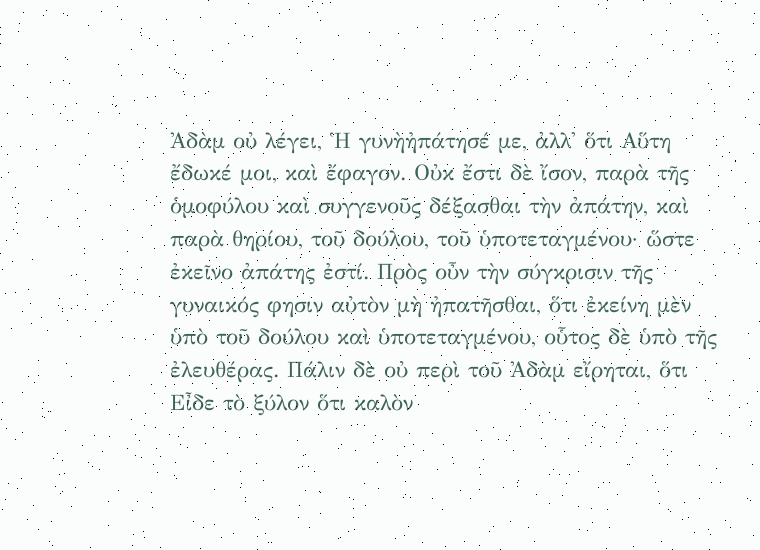Ἀδὰμ οὐ λέγει, Ἡ γυνὴἠπάτησέ με, ἀλλ' ὅτι Αὕτη ἔδωκέ μοι, καὶ ἔφαγον. Οὐκ ἔστι δὲ ἴσον, παρὰ τῆς ὁμοφύλου καὶ συγγενοῦς δέξασθαι τὴν ἀπάτην, καὶ παρὰ θηρίου, τοῦ δούλου, τοῦ ὑποτεταγμένου· ὥστε ἐκεῖνο ἀπάτης ἐστί. Πρὸς οὖν τὴν σύγκρισιν τῆς γυναικός φησιν αὐτὸν μὴ ἠπατῆσθαι, ὅτι ἐκείνη μὲν ὑπὸ τοῦ δούλου καὶ ὑποτεταγμένου, οὗτος δὲ ὑπὸ τῆς ἐλευθέρας. Πάλιν δὲ οὐ περὶ τοῦ Ἀδὰμ εἴρηται, ὅτι Εἶδε τὸ ξύλον ὅτι καλὸν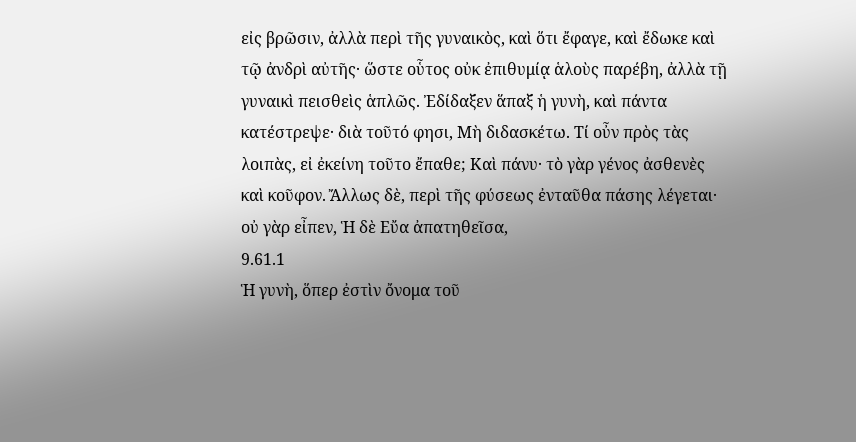εἰς βρῶσιν, ἀλλὰ περὶ τῆς γυναικὸς, καὶ ὅτι ἔφαγε, καὶ ἔδωκε καὶ τῷ ἀνδρὶ αὐτῆς· ὥστε οὗτος οὐκ ἐπιθυμίᾳ ἁλοὺς παρέβη, ἀλλὰ τῇ γυναικὶ πεισθεὶς ἁπλῶς. Ἐδίδαξεν ἅπαξ ἡ γυνὴ, καὶ πάντα κατέστρεψε· διὰ τοῦτό φησι, Μὴ διδασκέτω. Τί οὖν πρὸς τὰς λοιπὰς, εἰ ἐκείνη τοῦτο ἔπαθε; Καὶ πάνυ· τὸ γὰρ γένος ἀσθενὲς καὶ κοῦφον. Ἄλλως δὲ, περὶ τῆς φύσεως ἐνταῦθα πάσης λέγεται· οὐ γὰρ εἶπεν, Ἡ δὲ Εὔα ἀπατηθεῖσα,
9.61.1
Ἡ γυνὴ, ὅπερ ἐστὶν ὄνομα τοῦ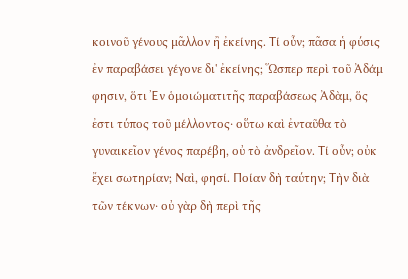κοινοῦ γένους μᾶλλον ἢ ἐκείνης. Τί οὖν; πᾶσα ἡ φύσις ἐν παραβάσει γέγονε δι' ἐκείνης; Ὥσπερ περὶ τοῦ Ἀδάμ φησιν, ὅτι Ἐν ὁμοιώματιτῆς παραβάσεως Ἀδὰμ, ὅς ἐστι τύπος τοῦ μέλλοντος· οὕτω καὶ ἐνταῦθα τὸ γυναικεῖον γένος παρέβη, οὐ τὸ ἀνδρεῖον. Τί οὖν; οὐκ ἔχει σωτηρίαν; Ναὶ, φησί. Ποίαν δὴ ταύτην; Τὴν διὰ τῶν τέκνων· οὐ γὰρ δὴ περὶ τῆς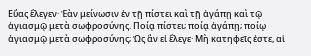Εὔας ἔλεγεν· Ἐὰν μείνωσιν ἐν τῇ πίστει καὶ τῇ ἀγάπῃ καὶ τῷ ἁγιασμῷ μετὰ σωφροσύνης. Ποίᾳ πίστει; ποίᾳ ἀγάπῃ; ποίῳ ἁγιασμῷ μετὰ σωφροσύνης; Ὡς ἂν εἰ ἔλεγε· Μὴ κατηφεῖς ἐστε, αἱ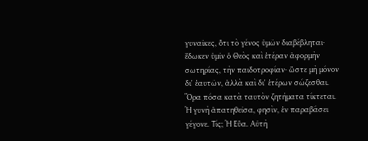γυναῖκες, ὅτι τὸ γένος ὑμῶν διαβέβληται· ἔδωκεν ὑμῖν ὁ Θεὸς καὶ ἑτέραν ἀφορμὴν σωτηρίας, τὴν παιδοτροφίαν· ὥστε μὴ μόνον δι' ἑαυτῶν, ἀλλὰ καὶ δι' ἑτέρων σώζεσθαι. Ὅρα πόσα κατὰ ταυτὸν ζητήματα τίκτεται. Ἡ γυνὴ ἀπατηθεῖσα, φησὶν, ἐν παραβάσει γέγονε. Τίς; Ἡ Εὔα. Αὐτὴ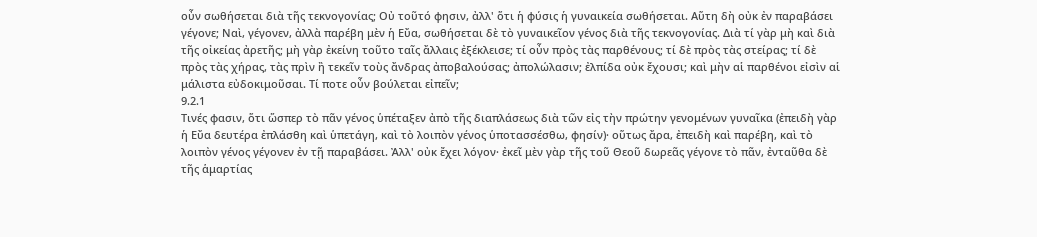οὖν σωθήσεται διὰ τῆς τεκνογονίας; Οὐ τοῦτό φησιν, ἀλλ' ὅτι ἡ φύσις ἡ γυναικεία σωθήσεται. Αὕτη δὴ οὐκ ἐν παραβάσει γέγονε; Ναὶ, γέγονεν, ἀλλὰ παρέβη μὲν ἡ Εὔα, σωθήσεται δὲ τὸ γυναικεῖον γένος διὰ τῆς τεκνογονίας. Διὰ τί γὰρ μὴ καὶ διὰ τῆς οἰκείας ἀρετῆς; μὴ γὰρ ἐκείνη τοῦτο ταῖς ἄλλαις ἐξέκλεισε; τί οὖν πρὸς τὰς παρθένους; τί δὲ πρὸς τὰς στείρας; τί δὲ πρὸς τὰς χήρας, τὰς πρὶν ἢ τεκεῖν τοὺς ἄνδρας ἀποβαλούσας; ἀπολώλασιν; ἐλπίδα οὐκ ἔχουσι; καὶ μὴν αἱ παρθένοι εἰσὶν αἱ μάλιστα εὐδοκιμοῦσαι. Τί ποτε οὖν βούλεται εἰπεῖν;
9.2.1
Τινές φασιν, ὅτι ὥσπερ τὸ πᾶν γένος ὑπέταξεν ἀπὸ τῆς διαπλάσεως διὰ τῶν εἰς τὴν πρώτην γενομένων γυναῖκα (ἐπειδὴ γὰρ ἡ Εὔα δευτέρα ἐπλάσθη καὶ ὑπετάγη, καὶ τὸ λοιπὸν γένος ὑποτασσέσθω, φησίν)· οὕτως ἄρα, ἐπειδὴ καὶ παρέβη, καὶ τὸ λοιπὸν γένος γέγονεν ἐν τῇ παραβάσει. Ἀλλ' οὐκ ἔχει λόγον· ἐκεῖ μὲν γὰρ τῆς τοῦ Θεοῦ δωρεᾶς γέγονε τὸ πᾶν, ἐνταῦθα δὲ τῆς ἁμαρτίας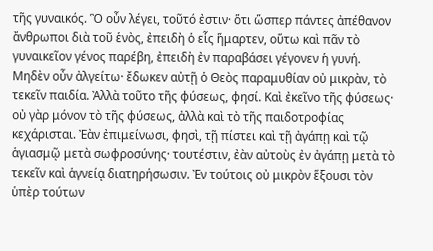τῆς γυναικός. Ὃ οὖν λέγει, τοῦτό ἐστιν· ὅτι ὥσπερ πάντες ἀπέθανον ἄνθρωποι διὰ τοῦ ἑνὸς, ἐπειδὴ ὁ εἷς ἥμαρτεν, οὕτω καὶ πᾶν τὸ γυναικεῖον γένος παρέβη, ἐπειδὴ ἐν παραβάσει γέγονεν ἡ γυνή. Μηδὲν οὖν ἀλγείτω· ἔδωκεν αὐτῇ ὁ Θεὸς παραμυθίαν οὐ μικρὰν, τὸ τεκεῖν παιδία. Ἀλλὰ τοῦτο τῆς φύσεως, φησί. Καὶ ἐκεῖνο τῆς φύσεως· οὐ γὰρ μόνον τὸ τῆς φύσεως, ἀλλὰ καὶ τὸ τῆς παιδοτροφίας κεχάρισται. Ἐὰν ἐπιμείνωσι, φησὶ, τῇ πίστει καὶ τῇ ἀγάπῃ καὶ τῷ ἁγιασμῷ μετὰ σωφροσύνης· τουτέστιν, ἐὰν αὐτοὺς ἐν ἀγάπῃ μετὰ τὸ τεκεῖν καὶ ἁγνείᾳ διατηρήσωσιν. Ἐν τούτοις οὐ μικρὸν ἕξουσι τὸν ὑπὲρ τούτων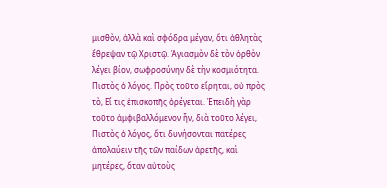μισθὸν, ἀλλὰ καὶ σφόδρα μέγαν, ὅτι ἀθλητὰς ἔθρεψαν τῷ Χριστῷ. Ἁγιασμὸν δὲ τὸν ὀρθὸν λέγει βίον, σωφροσύνην δὲ τὴν κοσμιότητα. Πιστὸς ὁ λόγος. Πρὸς τοῦτο εἴρηται, οὐ πρὸς τὸ, Εἴ τις ἐπισκοπῆς ὀρέγεται. Ἐπειδὴ γὰρ τοῦτο ἀμφιβαλλόμενον ἦν, διὰ τοῦτο λέγει, Πιστὸς ὁ λόγος, ὅτι δυνήσονται πατέρες ἀπολαύειν τῆς τῶν παίδων ἀρετῆς, καὶ μητέρες, ὅταν αὐτοὺς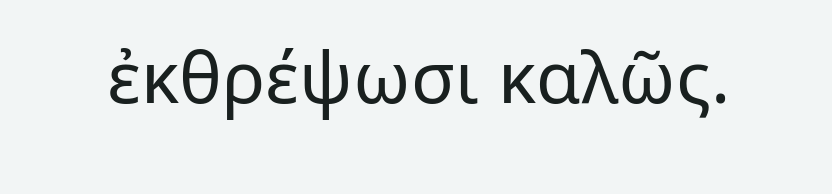ἐκθρέψωσι καλῶς.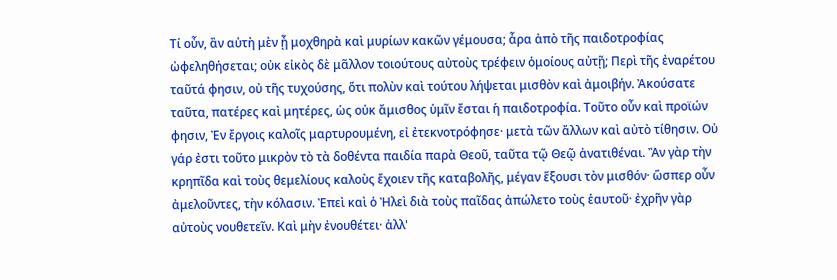Τί οὖν, ἂν αὐτὴ μὲν ᾖ μοχθηρὰ καὶ μυρίων κακῶν γέμουσα; ἆρα ἀπὸ τῆς παιδοτροφίας ὠφεληθήσεται; οὐκ εἰκὸς δὲ μᾶλλον τοιούτους αὐτοὺς τρέφειν ὁμοίους αὐτῇ; Περὶ τῆς ἐναρέτου ταῦτά φησιν, οὐ τῆς τυχούσης, ὅτι πολὺν καὶ τούτου λήψεται μισθὸν καὶ ἀμοιβήν. Ἀκούσατε ταῦτα, πατέρες καὶ μητέρες, ὡς οὐκ ἄμισθος ὑμῖν ἔσται ἡ παιδοτροφία. Τοῦτο οὖν καὶ προϊών φησιν, Ἐν ἔργοις καλοῖς μαρτυρουμένη, εἰ ἐτεκνοτρόφησε· μετὰ τῶν ἄλλων καὶ αὐτὸ τίθησιν. Οὐ γάρ ἐστι τοῦτο μικρὸν τὸ τὰ δοθέντα παιδία παρὰ Θεοῦ, ταῦτα τῷ Θεῷ ἀνατιθέναι. Ἂν γὰρ τὴν κρηπῖδα καὶ τοὺς θεμελίους καλοὺς ἔχοιεν τῆς καταβολῆς, μέγαν ἕξουσι τὸν μισθόν· ὥσπερ οὖν ἀμελοῦντες, τὴν κόλασιν. Ἐπεὶ καὶ ὁ Ἠλεὶ διὰ τοὺς παῖδας ἀπώλετο τοὺς ἑαυτοῦ· ἐχρῆν γὰρ αὐτοὺς νουθετεῖν. Καὶ μὴν ἐνουθέτει· ἀλλ'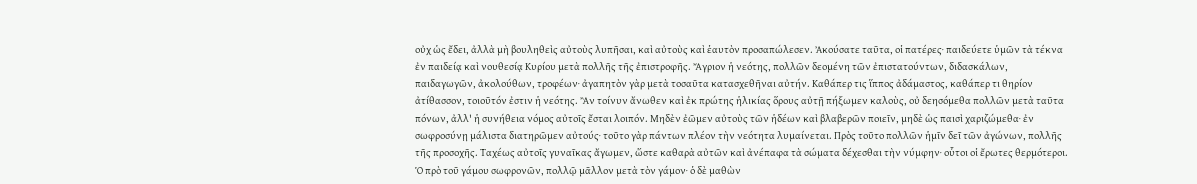οὐχ ὡς ἔδει, ἀλλὰ μὴ βουληθεὶς αὐτοὺς λυπῆσαι, καὶ αὐτοὺς καὶ ἑαυτὸν προσαπώλεσεν. Ἀκούσατε ταῦτα, οἱ πατέρες· παιδεύετε ὑμῶν τὰ τέκνα ἐν παιδείᾳ καὶ νουθεσίᾳ Κυρίου μετὰ πολλῆς τῆς ἐπιστροφῆς. Ἄγριον ἡ νεότης, πολλῶν δεομένη τῶν ἐπιστατούντων, διδασκάλων, παιδαγωγῶν, ἀκολούθων, τροφέων· ἀγαπητὸν γὰρ μετὰ τοσαῦτα κατασχεθῆναι αὐτήν. Καθάπερ τις ἵππος ἀδάμαστος, καθάπερ τι θηρίον ἀτίθασσον, τοιοῦτόν ἐστιν ἡ νεότης. Ἂν τοίνυν ἄνωθεν καὶ ἐκ πρώτης ἡλικίας ὅρους αὐτῇ πήξωμεν καλοὺς, οὐ δεησόμεθα πολλῶν μετὰ ταῦτα πόνων, ἀλλ' ἡ συνήθεια νόμος αὐτοῖς ἔσται λοιπόν. Μηδὲν ἐῶμεν αὐτοὺς τῶν ἡδέων καὶ βλαβερῶν ποιεῖν, μηδὲ ὡς παισὶ χαριζώμεθα· ἐν σωφροσύνῃ μάλιστα διατηρῶμεν αὐτούς· τοῦτο γὰρ πάντων πλέον τὴν νεότητα λυμαίνεται. Πρὸς τοῦτο πολλῶν ἡμῖν δεῖ τῶν ἀγώνων, πολλῆς τῆς προσοχῆς. Ταχέως αὐτοῖς γυναῖκας ἄγωμεν, ὥστε καθαρὰ αὐτῶν καὶ ἀνέπαφα τὰ σώματα δέχεσθαι τὴν νύμφην· οὗτοι οἱ ἔρωτες θερμότεροι. Ὁ πρὸ τοῦ γάμου σωφρονῶν, πολλῷ μᾶλλον μετὰ τὸν γάμον· ὁ δὲ μαθὼν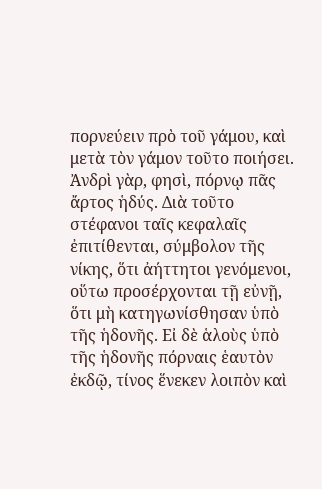πορνεύειν πρὸ τοῦ γάμου, καὶ μετὰ τὸν γάμον τοῦτο ποιήσει. Ἀνδρὶ γὰρ, φησὶ, πόρνῳ πᾶς ἄρτος ἡδύς. Διὰ τοῦτο στέφανοι ταῖς κεφαλαῖς ἐπιτίθενται, σύμβολον τῆς νίκης, ὅτι ἀήττητοι γενόμενοι, οὕτω προσέρχονται τῇ εὐνῇ, ὅτι μὴ κατηγωνίσθησαν ὑπὸ τῆς ἡδονῆς. Εἰ δὲ ἁλοὺς ὑπὸ τῆς ἡδονῆς πόρναις ἑαυτὸν ἐκδῷ, τίνος ἕνεκεν λοιπὸν καὶ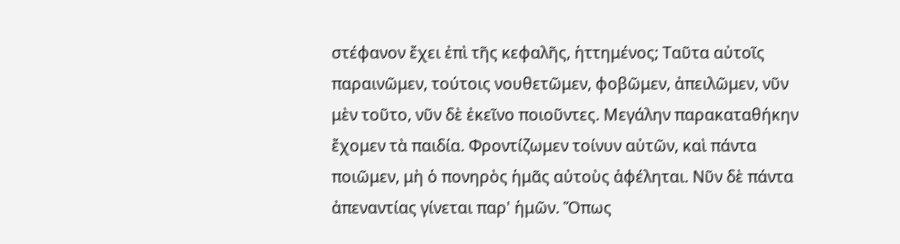στέφανον ἔχει ἐπὶ τῆς κεφαλῆς, ἡττημένος; Ταῦτα αὐτοῖς παραινῶμεν, τούτοις νουθετῶμεν, φοβῶμεν, ἀπειλῶμεν, νῦν μὲν τοῦτο, νῦν δὲ ἐκεῖνο ποιοῦντες. Μεγάλην παρακαταθήκην ἔχομεν τὰ παιδία. Φροντίζωμεν τοίνυν αὐτῶν, καὶ πάντα ποιῶμεν, μὴ ὁ πονηρὸς ἡμᾶς αὐτοὺς ἀφέληται. Νῦν δὲ πάντα ἀπεναντίας γίνεται παρ' ἡμῶν. Ὅπως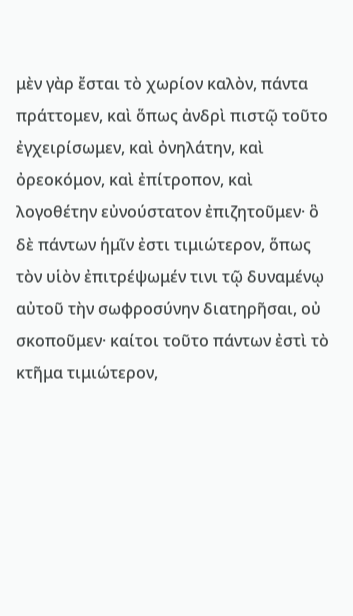μὲν γὰρ ἔσται τὸ χωρίον καλὸν, πάντα πράττομεν, καὶ ὅπως ἀνδρὶ πιστῷ τοῦτο ἐγχειρίσωμεν, καὶ ὀνηλάτην, καὶ ὀρεοκόμον, καὶ ἐπίτροπον, καὶ λογοθέτην εὐνούστατον ἐπιζητοῦμεν· ὃ δὲ πάντων ἡμῖν ἐστι τιμιώτερον, ὅπως τὸν υἱὸν ἐπιτρέψωμέν τινι τῷ δυναμένῳ αὐτοῦ τὴν σωφροσύνην διατηρῆσαι, οὐ σκοποῦμεν· καίτοι τοῦτο πάντων ἐστὶ τὸ κτῆμα τιμιώτερον,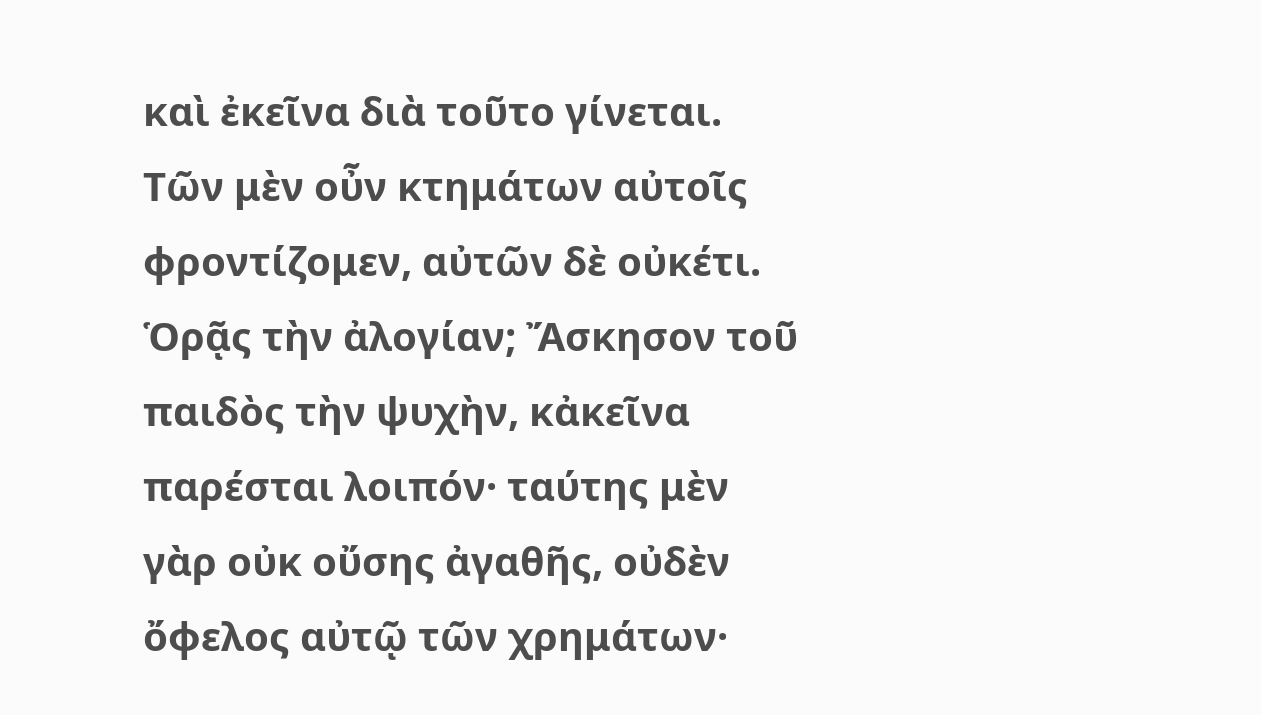καὶ ἐκεῖνα διὰ τοῦτο γίνεται. Τῶν μὲν οὖν κτημάτων αὐτοῖς φροντίζομεν, αὐτῶν δὲ οὐκέτι. Ὁρᾷς τὴν ἀλογίαν; Ἄσκησον τοῦ παιδὸς τὴν ψυχὴν, κἀκεῖνα παρέσται λοιπόν· ταύτης μὲν γὰρ οὐκ οὔσης ἀγαθῆς, οὐδὲν ὄφελος αὐτῷ τῶν χρημάτων·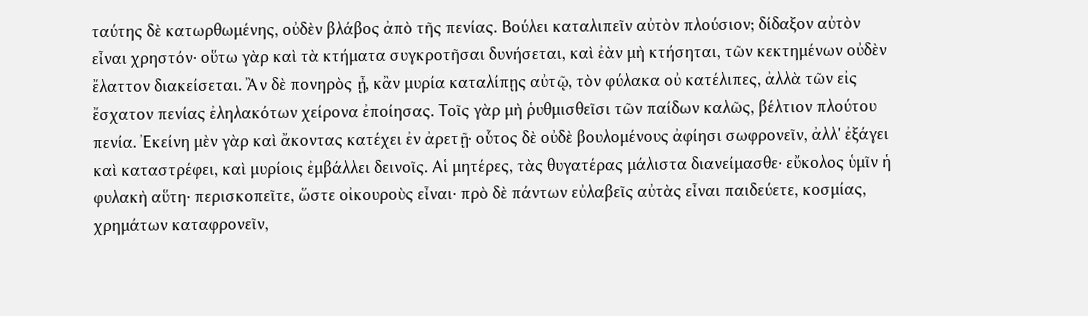ταύτης δὲ κατωρθωμένης, οὐδὲν βλάβος ἀπὸ τῆς πενίας. Βούλει καταλιπεῖν αὐτὸν πλούσιον; δίδαξον αὐτὸν εἶναι χρηστόν· οὕτω γὰρ καὶ τὰ κτήματα συγκροτῆσαι δυνήσεται, καὶ ἐὰν μὴ κτήσηται, τῶν κεκτημένων οὐδὲν ἔλαττον διακείσεται. Ἂν δὲ πονηρὸς ᾖ, κἂν μυρία καταλίπῃς αὐτῷ, τὸν φύλακα οὐ κατέλιπες, ἀλλὰ τῶν εἰς ἔσχατον πενίας ἐληλακότων χείρονα ἐποίησας. Τοῖς γὰρ μὴ ῥυθμισθεῖσι τῶν παίδων καλῶς, βέλτιον πλούτου πενία. Ἐκείνη μὲν γὰρ καὶ ἄκοντας κατέχει ἐν ἀρετῇ· οὗτος δὲ οὐδὲ βουλομένους ἀφίησι σωφρονεῖν, ἀλλ' ἐξάγει καὶ καταστρέφει, καὶ μυρίοις ἐμβάλλει δεινοῖς. Αἱ μητέρες, τὰς θυγατέρας μάλιστα διανείμασθε· εὔκολος ὑμῖν ἡ φυλακὴ αὕτη· περισκοπεῖτε, ὥστε οἰκουροὺς εἶναι· πρὸ δὲ πάντων εὐλαβεῖς αὐτὰς εἶναι παιδεύετε, κοσμίας, χρημάτων καταφρονεῖν,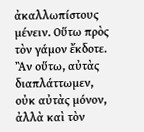ἀκαλλωπίστους μένειν. Οὕτω πρὸς τὸν γάμον ἔκδοτε. Ἂν οὕτω, αὐτὰς διαπλάττωμεν, οὐκ αὐτὰς μόνον, ἀλλὰ καὶ τὸν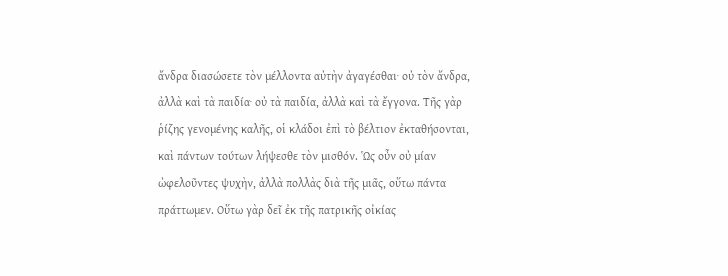ἄνδρα διασώσετε τὸν μέλλοντα αὐτὴν ἀγαγέσθαι· οὐ τὸν ἄνδρα, ἀλλὰ καὶ τὰ παιδία· οὐ τὰ παιδία, ἀλλὰ καὶ τὰ ἔγγονα. Τῆς γὰρ ῥίζης γενομένης καλῆς, οἱ κλάδοι ἐπὶ τὸ βέλτιον ἐκταθήσονται, καὶ πάντων τούτων λήψεσθε τὸν μισθόν. Ὡς οὖν οὐ μίαν ὠφελοῦντες ψυχὴν, ἀλλὰ πολλὰς διὰ τῆς μιᾶς, οὕτω πάντα πράττωμεν. Οὕτω γὰρ δεῖ ἐκ τῆς πατρικῆς οἰκίας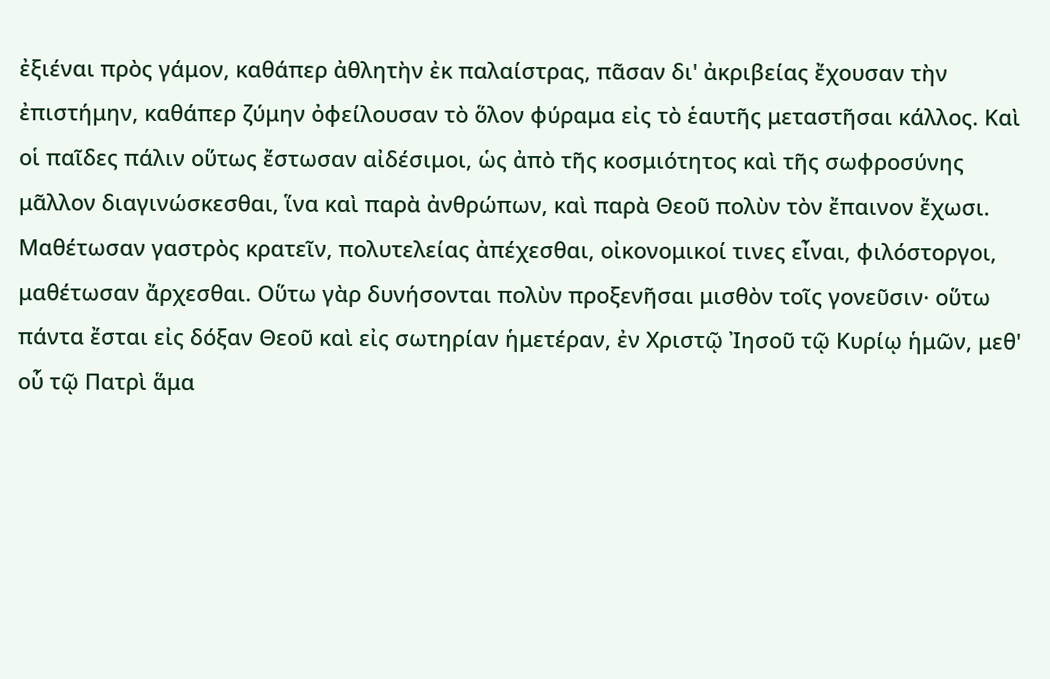ἐξιέναι πρὸς γάμον, καθάπερ ἀθλητὴν ἐκ παλαίστρας, πᾶσαν δι' ἀκριβείας ἔχουσαν τὴν ἐπιστήμην, καθάπερ ζύμην ὀφείλουσαν τὸ ὅλον φύραμα εἰς τὸ ἑαυτῆς μεταστῆσαι κάλλος. Καὶ οἱ παῖδες πάλιν οὕτως ἔστωσαν αἰδέσιμοι, ὡς ἀπὸ τῆς κοσμιότητος καὶ τῆς σωφροσύνης μᾶλλον διαγινώσκεσθαι, ἵνα καὶ παρὰ ἀνθρώπων, καὶ παρὰ Θεοῦ πολὺν τὸν ἔπαινον ἔχωσι. Μαθέτωσαν γαστρὸς κρατεῖν, πολυτελείας ἀπέχεσθαι, οἰκονομικοί τινες εἶναι, φιλόστοργοι, μαθέτωσαν ἄρχεσθαι. Οὕτω γὰρ δυνήσονται πολὺν προξενῆσαι μισθὸν τοῖς γονεῦσιν· οὕτω πάντα ἔσται εἰς δόξαν Θεοῦ καὶ εἰς σωτηρίαν ἡμετέραν, ἐν Χριστῷ Ἰησοῦ τῷ Κυρίῳ ἡμῶν, μεθ' οὗ τῷ Πατρὶ ἅμα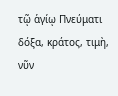τῷ ἁγίῳ Πνεύματι δόξα, κράτος, τιμὴ, νῦν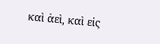καὶ ἀεὶ, καὶ εἰς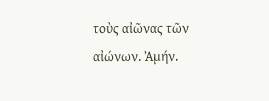τοὺς αἰῶνας τῶν αἰώνων. Ἀμήν.